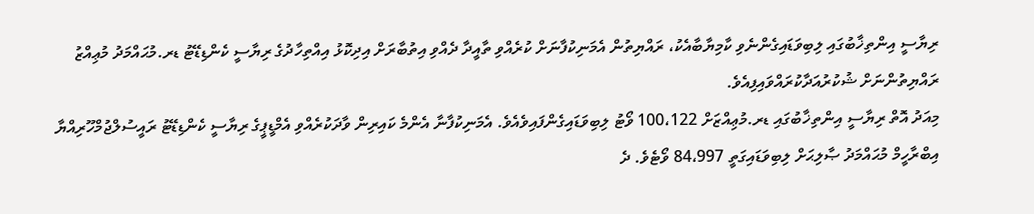ރިޔާސީ އިންތިޚާބުގައި ލިބިވަޑައިގެންނެވި ކާމިޔާބާއެކު، ރައްޔިތުން އެމަނިކުފާނަށް ކުރެއްވި ތާއީދާ ދެއްވި އިތުބާރަށް އިދިކޮޅު އިއްތިހާދުގެ ރިޔާސީ ކެންޑިޑޭޓު ޑރ.މުޙައްމަދު މުޢިއްޒު ރައްޔިތުންނަށް ޝުކުރުއަދާކުރައްވައިފިއެވެ.
މިއަދު އޮތް ރިޔާސީ އިންތިޚާބުގައި ޑރ.މުޢިއްޒަށް 100،122 ވޯޓު ލިބިވަޑައިގެންފައިވެއެވެ. އެމަނިކުފާނާ އެންމެ ކައިރިން ވާދަކުރެއްވި އެމްޑީޕީގެ ރިޔާސީ ކެންޑިޑޭޓު ރައީސުލްޖުމްހޫރިއްޔާ އިބްރާހީމް މުޙައްމަދު ޞާލިޙަށް ލިބިވަޑައިގަތީ 84،997 ވޯޓެވެ. ދެ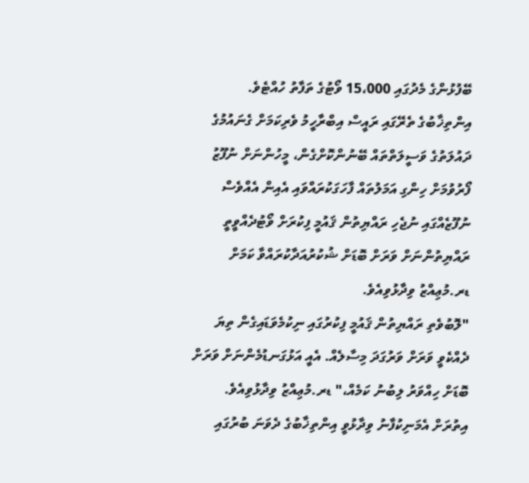ބޭފުޅުންގެ މެދުގައި 15،000 ވޯޓުގެ ތަފާތު ހުއްޓެވެ.
އިންތިޚާބުގެ ތެރޭގައި ރައީސް އިބްރާހީމު ވެރިކަމަށް ގެނައުމުގެ ދައުލަތުގެ ވަސީލަތްތައް ބޭނުންކޮށްގެން، މީހުންނަށް ނުފޫޒު ފޯރުވުމަށް ހިންގި އަމަލުތައް ފާހަގަކުރައްވައި އެއިން އެއްވެސް ނުފޫޒެއްގައި ނުޖެހި ރައްޔިތުން ޤައުމީ ފިކުރަށް ވޯޓުދެއްވީތީ ރައްޔިތުންނަށް ވަރަށް ބޮޑަށް ޝުކުރުއަދާކުރައްވާ ކަމަށް ޑރ.މުޢިއްޒު ވިދާޅުވިއެވެ.
"ލޮބުވެތި ރައްޔިތުން ޤައުމީ ފިކުރުގައި ނިކުމެވަޑައިގެން ތިޔަ ދެއްކެވީ ވަރަށް ވަރުގަދަ މިސާލެއް. އެއީ އަޅުގަނޑުމެންނަށް ވަރަށް ބޮޑަށް ހިއްވަރު ލިބުނު ކަމެއް،" ޑރ.މުޢިއްޒު ވިދާޅުވިއެވެ.
އިތުރަށް އެމަނިކުފާނު ވިދާޅުވީ އިންތިޚާބުގެ ދެވަނަ ބުރުގައި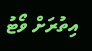އިތުރަށް ވޯޓު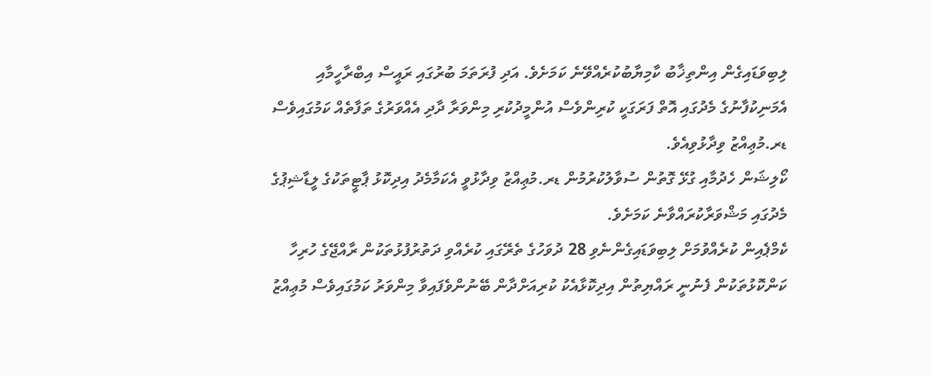ލިބިވަޑައިގެން އިންތިޚާބު ކާމިޔާބުކުރެއްވޭނެ ކަމަށެވެ. އަދި ފުރަތަމަ ބުރުގައި ރައީސް އިބްރާހީމާއި އެމަނިކުފާނުގެ މެދުގައި އޮތް ފަރަގަކީ ކުރިންވެސް އުންމީދުކުރި މިންވަރާ ދާދި އެއްވަރުގެ ތަފާތެއް ކަމުގައިވެސް ޑރ.މުޢިއްޒު ވިދާޅުވިއެވެ.
ކޯލިޝަން ހެދުމާއި ގުޅޭ ގޮތުން ސުވާލުކުރުމުން ޑރ.މުޢިއްޒު ވިދާޅުވީ އެކަމާމެދު އިދިކޮޅު ޕާޓީތަކުގެ ލީޑާޝިޕުގެ މެދުގައި މަޝްވަރާކުރައްވާނެ ކަމަށެވެ.
ކެމްޕެއިން ކުރެއްވުމަށް ލިބިވަޑައިގެންނެވި 28 ދުވަހުގެ ތެރޭގައި ކުރެއްވި ދަތުރުފުޅުތަކުން ރާއްޖޭގެ ހުރިހާ ކަންކޮޅުތަކުން ފެނުނީ ރައްޔިތުން އިދިކޮޅާއެކު ކުރިއަށްދާން ބޭނުންވެފައިވާ މިންވަރު ކަމުގައިވެސް މުޢިއްޒު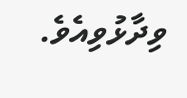ވިދާޅުވިއެވެ.